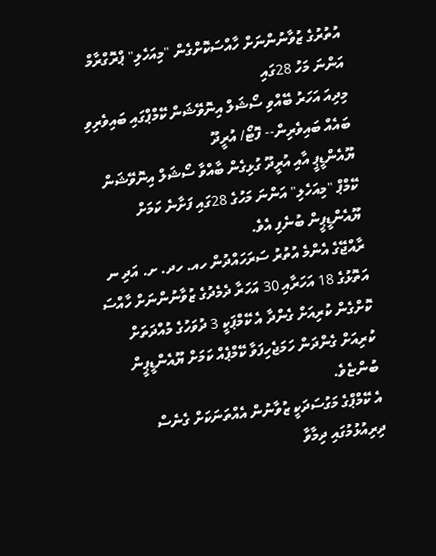އުތުރުގެ ޒުވާނުންނަށް ހާއްސަކޮށްގެން "މިއަހެލި" ޕްރޮގްރާމް އަންނަ މަހު 28ގައި
މިދިއަ އަހަރު ބޭއްވި ސޯޝަލް އިނޮވޭޝަން ކޭމްޕްގައި ބައިވެރިވި ބައެއް ބައިވެރިން-- ފޮޓޯ/ އުރީދޫ
ޔޫއެންޑީޕީ އާއި އުރީދޫ ގުޅިގެން ބާއްވާ ސޯޝަލް އިނޮވޭޝަން ކޭމްޕް "މިއަހެލި" އަންނަ މަހުގެ 28ގައި ފަށާނެ ކަމަށް ޔޫއެންޑީޕީން ބުނެފި އެވެ.
ރާއްޖޭގެ އެންމެ އުތުރު ސަރަހައްދުން ހއ. ހދ. ށ. އަދި ނ އަތޮޅުގެ 18 އަހަރާއި 30 އަހަރާ ދެމެދުގެ ޒުވާނުންނަށް ހާއްސަ ކޮށްގެން ކުރިއަށް ގެންދާ އެ ކޭމްޕަކީ 3 ދުވަހުގެ މުއްދަތަށް ކުރިއަށް ގެންދަން ހަމަޖެހިފަވާ ކޭމްޕެއް ކަމަށް ޔޫއެންޑީޕީން ބުންޏެވެ.
އެ ކޭމްޕްގެ މަގުސަދަކީ ޒުވާނުން އެއްތަނަކަށް ގެނެސް ދިރިއުޅުމުގައި ދިމާވާ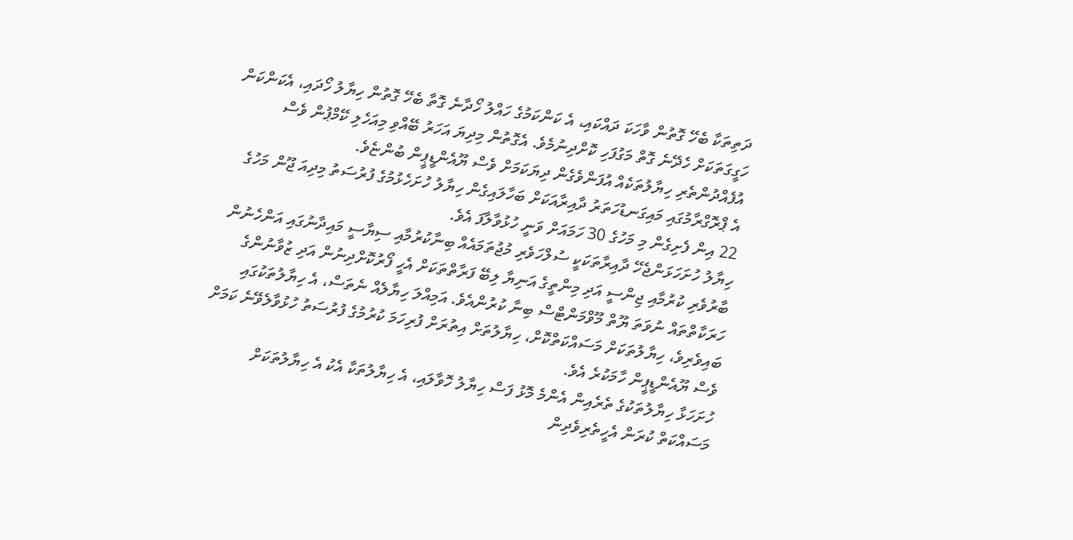ދަތިތަކާ ބެހޭ ގޮތުން ވާހަކަ ދައްކައި، އެ ކަންކަމުގެ ހައްލު ހޯދާނެ ގޮތާ ބެހޭ ގޮތުން ހިޔާލު ހޯދައި، އެކަންކަން ހަގީގަތަކަށް ހެދޭނެ ގޮތް މަގުފަހި ކޮށްދިނުމެވެ. އެގޮތުން މިދިޔަ އަހަރު ބޭއްވި މިއަހެލި ކޭމްޕުން ވެސް އުފެއްދުންތެރި ހިޔާލުތަކެއް އުފަންވެގެން ދިޔަކަމަށް ވެސް ޔޫއެންޑީޕީން ބުންޏެވެ.
އެ ޕްރޮގްރާމުގައި މައިގަނޑުހަތަރު ދާއިރާއަކަށް ބަހާލައިގެން ހިޔާލު ހުށަހެޅުމުގެ ފުރުސަތު މިދިއަ ޖޫން މަހުގެ 22 އިން ފެށިގެން މި މަހުގެ 30 ހަމައަށް ވަނީ ހުޅުވާލާފަ އެވެ.
ހިޔާލު ހުށަހަޅަންޖެހޭ ދާއިރާތަކަކީ ސުލްހަވެރި މުޖުތަމައެއް ބިނާކުރުމާއި ސިޔާސީ މައިދާނުގައި އަންހެނުން ބާރުވެރި ކުރުމާއި ޖިންސީ އަދި މިންތީގެ އަނިޔާ ލިބޭ ފަރާތްތަކަށް އެހީ ފޯރުކޮށްދިނުން އަދި ޒުވާނުންގެ ހަރަކާތްތައް ނުވަތަ ޔޫތް މޫވްމަންޓްސް ބިނާ ކުރުންއެވެ. އަމިއްލަ ހިޔާލެއް ނެތަސް، އެ ހިޔާލުތަކުގައި ބައިވެރިވެ، ހިޔާލުތަކަށް މަސައްކަތްކޮށް، ހިޔާލުތަށް އިތުރަށް ފުރިހަމަ ކުރުމުގެ ފުރުސަތު ހުޅުވާލެވޭނެ ކަމަށް ވެސް ޔޫއެންޑީޕީން ހާމަކުރެ އެވެ.
ހުށަހަޅާ ހިޔާލުތަކުގެ ތެރެއިން އެންމެ މޮޅު ފަސް ހިޔާލު ހޮވާލައި، އެ ހިޔާލުތަކާ އެކު އެ ހިޔާލުތަކަށް މަސައްކަތް ކުރަން އެހީތެރިވެދިން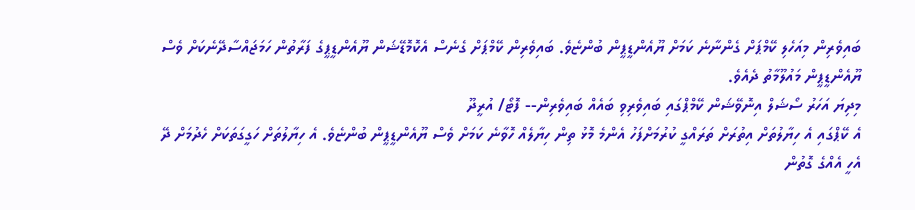ބައިވެރިން މިއަހެލި ކޭމްޕަށް ގެންނާނެ ކަމަށް ޔޫއެންޑީޕީން ބުންޏެވެ. ބައިވެރިން ކޭމްޕަށް ގެނެސް އެކޮމޮޑޭޝަން ޔޫއެންޑީޕީގެ ފަރާތުން ހަމަޖައްސާދޭނެކަށް ވެސް ޔޫއެންޑީޕީން މައުލޫމާތު ދެއެވެ.
މިދިޔަ އަހަރު ސޯޝަލް އިނޮވޭޝަން ކޭމްޕްގައި ބައިވެރިވި ބައެއް ބައިވެރިން-- ފޮޓޯ/ އުރީދޫ
އެ ކޭޕްގައި އެ ހިޔާލުތަށް އިތުރަށް ތަރައްގީ ކުރުމަށްފަހު އެންމެ މޮޅު ތިން ހިޔާލެއް ހޮވާނެ ކަމަށް ވެސް ޔޫއެންޑީޕީން ބުންޏެވެ. އެ ހިޔާލުތަށް ހަގީގަތަކަށް ހެދުމަށް ދޭ އެހީ އެއްގެ ގޮތުން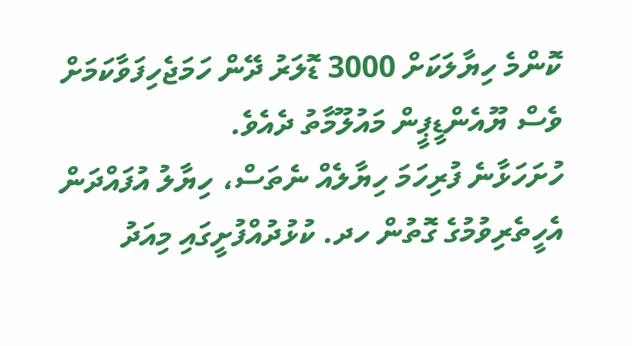ކޮންމެ ހިޔާލަކަށް 3000 ޑޮލަރު ދޭން ހަމަޖެހިފަވާކަމަށް ވެސް ޔޫއެންޑީޕީން މައުލޫމާތު ދެއެވެ.
ހުށަހަޅާނެ ފުރިހަމަ ހިޔާލެއް ނެތަސް، ހިޔާލު އުފައްދަން އެހީތެރިވުމުގެ ގޮތުން ހދ. ކުޅުދުއްފުށީގައި މިއަދު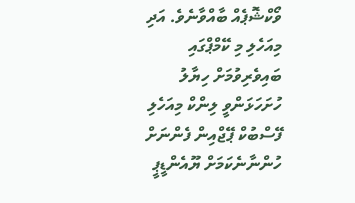ވޯކްޝޮޕެއް ބާއްވާނެވެ. އަދި މިއަހެލި މި ކޭމްޕްގައި ބައިވެރިވުމަށް ހިޔާލު ހުށަހަޅަންވީ ލިންކް މިއަހެލި ފޭސްބުކް ޕޭޖްއިން ފެންނަށް ހުންނާނެކަމަށް ޔޫއެންޑީޕީ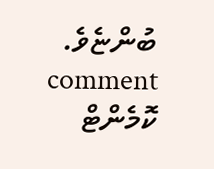ބުންޏެވެ.
comment ކޮމެންޓް